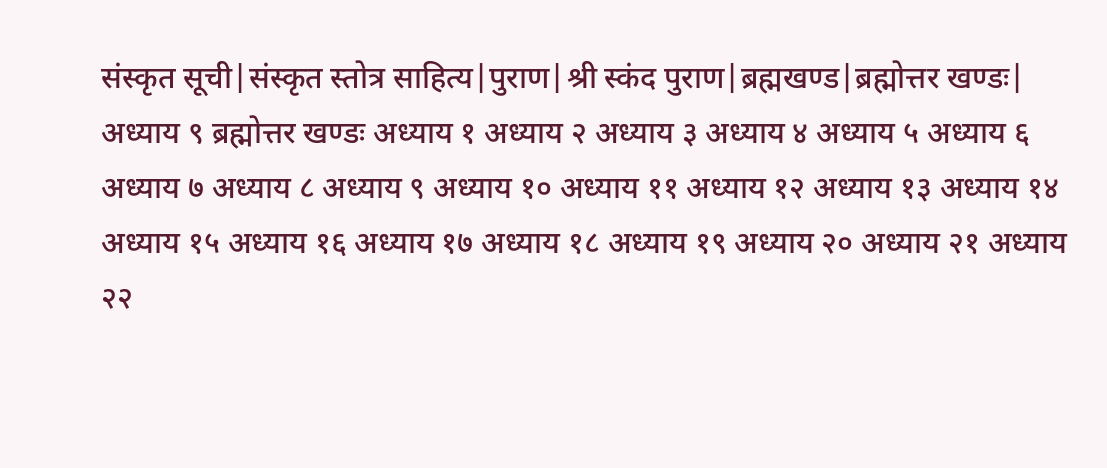संस्कृत सूची|संस्कृत स्तोत्र साहित्य|पुराण|श्री स्कंद पुराण|ब्रह्मखण्ड|ब्रह्मोत्तर खण्डः| अध्याय ९ ब्रह्मोत्तर खण्डः अध्याय १ अध्याय २ अध्याय ३ अध्याय ४ अध्याय ५ अध्याय ६ अध्याय ७ अध्याय ८ अध्याय ९ अध्याय १० अध्याय ११ अध्याय १२ अध्याय १३ अध्याय १४ अध्याय १५ अध्याय १६ अध्याय १७ अध्याय १८ अध्याय १९ अध्याय २० अध्याय २१ अध्याय २२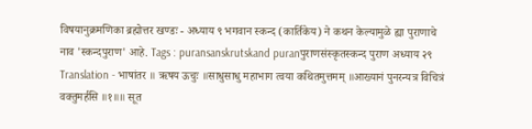विषयानुक्रमणिका ब्रह्मोत्तर खण्डः - अध्याय ९ भगवान स्कन्द (कार्तिकेय) ने कथन केल्यामुळे ह्या पुराणाचे नाव 'स्कन्दपुराण' आहे. Tags : puransanskrutskand puranपुराणसंस्कृतस्कन्द पुराण अध्याय २९ Translation - भाषांतर ॥ ऋषय ऊचुः ॥साधुसाधु महाभाग त्वया कथितमुत्तमम् ॥आख्यानं पुनरन्यत्र विचित्रं वक्तुमर्हसि ॥१॥॥ सूत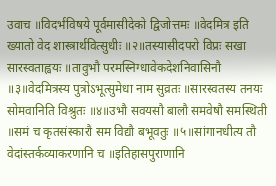उवाच ॥विदर्भविषये पूर्वमासीदेको द्विजोत्तमः ॥वेदमित्र इति ख्यातो वेद शास्त्रार्थवित्सुधीः ॥२॥तस्यासीदपरो विप्रः सखा सारस्वताह्वयः ॥तावुभौ परमस्निग्धावेकदेशनिवासिनौ ॥३॥वेदमित्रस्य पुत्रोऽभूत्सुमेधा नाम सुव्रतः ॥सारस्वतस्य तनयः सोमवानिति विश्रुतः ॥४॥उभौ सवयसौ बालौ समवेषौ समस्थिती ॥समं च कृतसंस्कारौ सम विद्यौ बभूवतुः ॥५॥सांगानधीत्य तौ वेदांस्तर्कव्याकरणानि च ॥इतिहासपुराणानि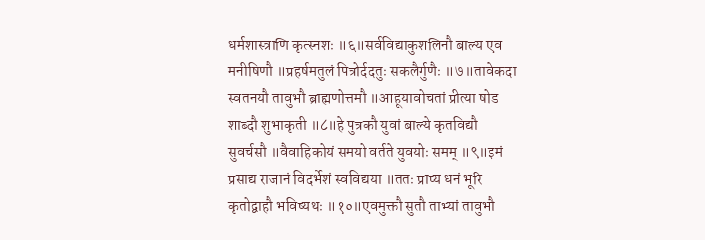धर्मशास्त्राणि कृत्स्नशः ॥६॥सर्वविद्याकुशलिनौ बाल्य एव मनीषिणौ ॥प्रहर्षमतुलं पित्रोर्ददतुः सकलैर्गुणैः ॥७॥तावेकदा स्वतनयौ तावुभौ ब्राह्मणोत्तमौ ॥आहूयावोचतां प्रीत्या षोड शाब्दौ शुभाकृती ॥८॥हे पुत्रकौ युवां बाल्ये कृतविद्यौ सुवर्चसौ ॥वैवाहिकोयं समयो वर्तते युवयोः समम् ॥९॥इमं प्रसाद्य राजानं विदर्भेशं स्वविद्यया ॥ततः प्राप्य धनं भूरि कृतोद्वाहौ भविष्यथः ॥१०॥एवमुक्तौ सुतौ ताभ्यां तावुभौ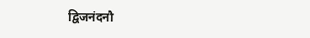द्विजनंदनौ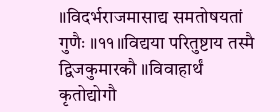॥विदर्भराजमासाद्य समतोषयतां गुणैः ॥११॥विद्यया परितुष्टाय तस्मै द्विजकुमारकौ ॥विवाहार्थं कृतोद्योगौ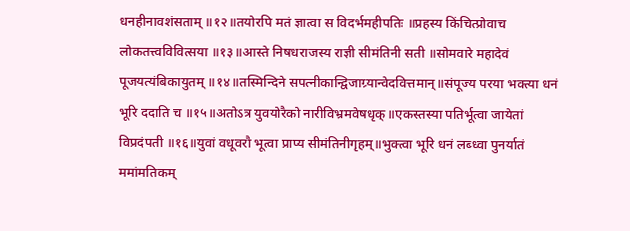धनहीनावशंसताम् ॥१२॥तयोरपि मतं ज्ञात्वा स विदर्भमहीपतिः ॥प्रहस्य किंचित्प्रोवाच लोकतत्त्वविवित्सया ॥१३॥आस्ते निषधराजस्य राज्ञी सीमंतिनी सती ॥सोमवारे महादेवं पूजयत्यंबिकायुतम् ॥१४॥तस्मिन्दिने सपत्नीकान्द्विजाग्र्यान्वेदवित्तमान्॥संपूज्य परया भक्त्या धनं भूरि ददाति च ॥१५॥अतोऽत्र युवयोरैको नारीविभ्रमवेषधृक्॥एकस्तस्या पतिर्भूत्वा जायेतां विप्रदंपती ॥१६॥युवां वधूवरौ भूत्वा प्राप्य सीमंतिनीगृहम्॥भुक्त्वा भूरि धनं लब्ध्वा पुनर्यातं ममांमतिकम्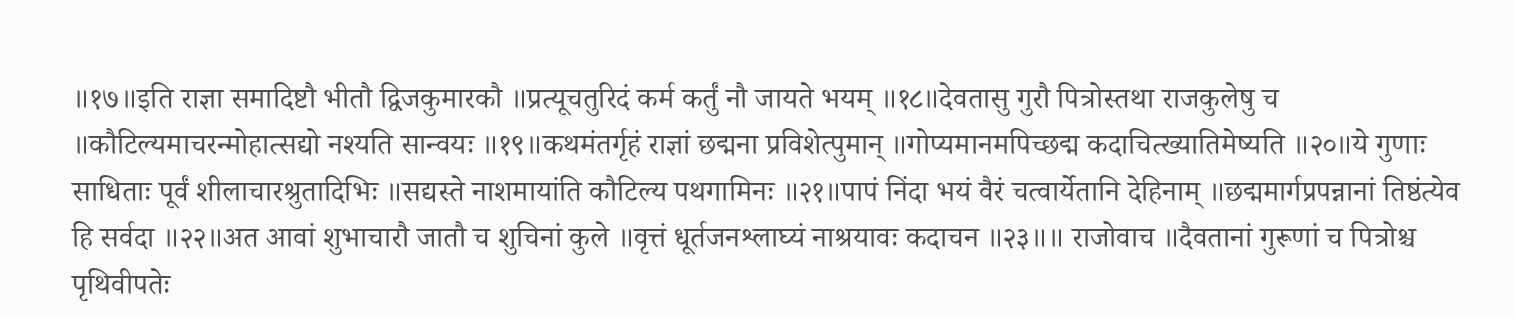॥१७॥इति राज्ञा समादिष्टौ भीतौ द्विजकुमारकौ ॥प्रत्यूचतुरिदं कर्म कर्तुं नौ जायते भयम् ॥१८॥देवतासु गुरौ पित्रोस्तथा राजकुलेषु च ॥कौटिल्यमाचरन्मोहात्सद्यो नश्यति सान्वयः ॥१९॥कथमंतर्गृहं राज्ञां छद्मना प्रविशेत्पुमान् ॥गोप्यमानमपिच्छद्म कदाचित्ख्यातिमेष्यति ॥२०॥ये गुणाः साधिताः पूर्वं शीलाचारश्रुतादिभिः ॥सद्यस्ते नाशमायांति कौटिल्य पथगामिनः ॥२१॥पापं निंदा भयं वैरं चत्वार्येतानि देहिनाम् ॥छद्ममार्गप्रपन्नानां तिष्ठंत्येव हि सर्वदा ॥२२॥अत आवां शुभाचारौ जातौ च शुचिनां कुले ॥वृत्तं धूर्तजनश्लाघ्यं नाश्रयावः कदाचन ॥२३॥॥ राजोवाच ॥दैवतानां गुरूणां च पित्रोश्च पृथिवीपतेः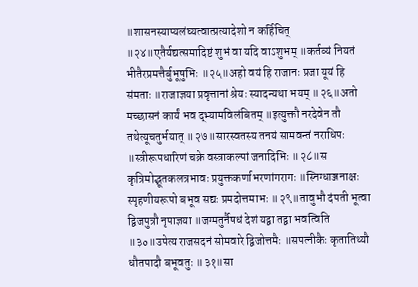॥शासनस्याप्यलंघ्यत्वात्प्रत्यादेशो न कर्हिचित् ॥२४॥एतैर्यद्यत्समादिष्टं शुभं वा यदि वाऽशुभम् ॥कर्तव्यं नियतं भीतैरप्रमत्तैर्बुभूषुभिः ॥२५॥अहो वयं हि राजानः प्रजा यूयं हि संमताः ॥राजाज्ञया प्रवृत्तानां श्रेयः स्यादन्यथा भयम् ॥२६॥अतो मच्छासनं कार्यं भव द्भ्यामविलंबितम् ॥इत्युक्तौ नरदेवेन तौ तथेत्यूचतुर्भयात् ॥२७॥सारस्वतस्य तनयं सामवन्तं नराधिपः ॥स्त्रीरूपधारिणं चक्रे वस्त्राकल्पां जनादिभिः ॥२८॥स कृत्रिमोद्भूतकलत्रभावः प्रयुक्तकर्णाभरणांगरागः ॥स्निग्धाञ्जनाक्षः स्पृहणीयरूपो बभूव सद्यः प्रमदोत्तमाभः ॥२९॥तावुभौ दंपती भूत्वा द्विजपुत्रौ नृपाज्ञया ॥जग्मतुर्नैषधं देशं यद्वा तद्वा भवत्विति ॥३०॥उपेत्य राजसदनं सोमवारे द्विजोत्तमैः ॥सपत्नीकैः कृतातिथ्यौ धौतपादौ बभूवतुः ॥३१॥सा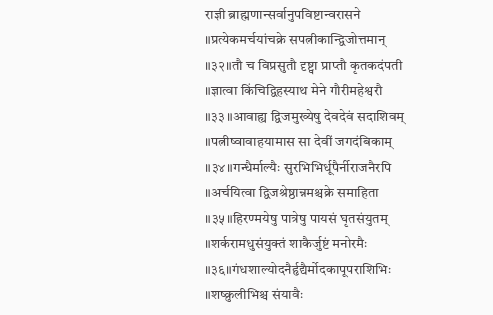राज्ञी ब्राह्मणान्सर्वानुपविष्टान्वरासने ॥प्रत्येकमर्चयांचक्रे सपत्नीकान्द्विजोत्तमान् ॥३२॥तौ च विप्रसुतौ दृष्ट्वा प्राप्तौ कृतकदंपती ॥ज्ञात्वा किंचिद्विहस्याथ मेने गौरीमहेश्वरौ ॥३३॥आवाह्य द्विजमुख्येषु देवदेवं सदाशिवम् ॥पत्नीष्वावाहयामास सा देवीं जगदंबिकाम् ॥३४॥गन्धैर्माल्यैः सुरभिभिर्धूपैर्नीराजनैरपि ॥अर्चयित्वा द्विजश्रेष्ठान्नमश्चक्रे समाहिता ॥३५॥हिरण्मयेषु पात्रेषु पायसं घृतसंयुतम् ॥शर्करामधुसंयुक्तं शाकैर्जुष्टं मनोरमैः ॥३६॥गंधशाल्योदनैर्हृद्यैर्मोदकापूपराशिभिः ॥शष्क्रुलीभिश्च संयावैः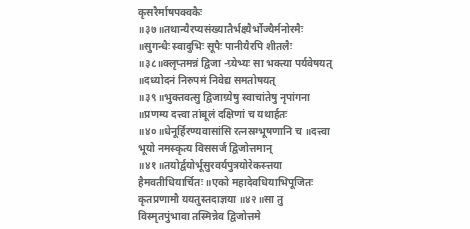कृसरैर्माषपक्वकैः ॥३७॥तथान्यैरप्यसंख्यातैर्भक्ष्यैर्भोज्यैर्मनोरमैः ॥सुगन्धैः स्वादुभिः सूपैः पानीयैरपि शीतलैः ॥३८॥क्लृप्तमन्नं द्विजा -ग्र्येभ्यः सा भक्त्या पर्यवेषयत् ॥दध्योदनं निरुपमं निवेद्य समतोषयत् ॥३९॥भुक्तवत्सु द्विजाग्र्येषु स्वाचांतेषु नृपांगना ॥प्रणम्य दत्त्वा तांबूलं दक्षिणां च यथार्हतः ॥४०॥धेनूर्हिरण्यवासांसि रत्नस्रग्भूषणानि च ॥दत्त्वा भूयो नमस्कृत्य विससर्ज द्विजोत्तमान् ॥४१॥तयोर्द्वयोर्भूसुरवर्यपुत्रयोरेकस्त्तया हैमवतीधियार्चितः ॥एको महादेवधियाभिपूजितः कृतप्रणामौ ययतुस्तदाज्ञया ॥४२॥सा तु विस्मृतपुंभावा तस्मिन्नेव द्विजोत्तमे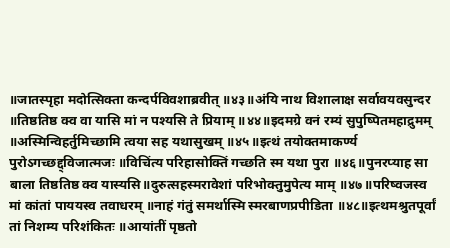॥जातस्पृहा मदोत्सिक्ता कन्दर्पविवशाब्रवीत् ॥४३॥अंयि नाथ विशालाक्ष सर्वावयवसुन्दर ॥तिष्ठतिष्ठ क्व वा यासि मां न पश्यसि ते प्रियाम् ॥४४॥इदमग्रे वनं रम्यं सुपुष्पितमहाद्रुमम् ॥अस्मिन्विहर्तुमिच्छामि त्वया सह यथासुखम् ॥४५॥इत्थं तयोक्तमाकर्ण्य पुरोऽगच्छद्द्विजात्मजः ॥विचिंत्य परिहासोक्तिं गच्छति स्म यथा पुरा ॥४६॥पुनरप्याह सा बाला तिष्ठतिष्ठ क्व यास्यसि॥दुरुत्सहस्मरावेशां परिभोक्तुमुपेत्य माम् ॥४७॥परिष्वजस्व मां कांतां पाययस्व तवाधरम् ॥नाहं गंतुं समर्थास्मि स्मरबाणप्रपीडिता ॥४८॥इत्थमश्रुतपूर्वां तां निशम्य परिशंकितः ॥आयांतीं पृष्ठतो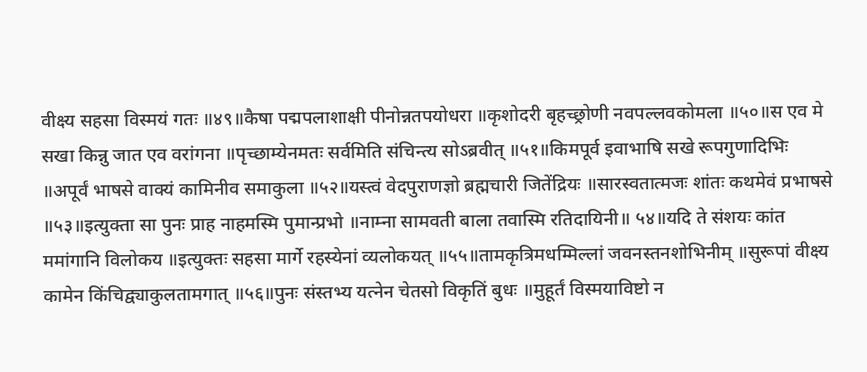वीक्ष्य सहसा विस्मयं गतः ॥४९॥कैषा पद्मपलाशाक्षी पीनोन्नतपयोधरा ॥कृशोदरी बृहच्छ्रोणी नवपल्लवकोमला ॥५०॥स एव मे सखा किन्नु जात एव वरांगना ॥पृच्छाम्येनमतः सर्वमिति संचिन्त्य सोऽब्रवीत् ॥५१॥किमपूर्व इवाभाषि सखे रूपगुणादिभिः ॥अपूर्वं भाषसे वाक्यं कामिनीव समाकुला ॥५२॥यस्त्वं वेदपुराणज्ञो ब्रह्मचारी जितेंद्रियः ॥सारस्वतात्मजः शांतः कथमेवं प्रभाषसे ॥५३॥इत्युक्ता सा पुनः प्राह नाहमस्मि पुमान्प्रभो ॥नाम्ना सामवती बाला तवास्मि रतिदायिनी॥ ५४॥यदि ते संशयः कांत ममांगानि विलोकय ॥इत्युक्तः सहसा मार्गे रहस्येनां व्यलोकयत् ॥५५॥तामकृत्रिमधम्मिल्लां जवनस्तनशोभिनीम् ॥सुरूपां वीक्ष्य कामेन किंचिद्व्याकुलतामगात् ॥५६॥पुनः संस्तभ्य यत्नेन चेतसो विकृतिं बुधः ॥मुहूर्तं विस्मयाविष्टो न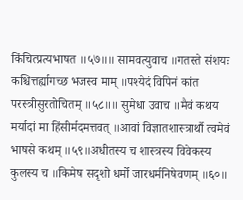किंचित्प्रत्यभाषत ॥५७॥॥ सामवत्युवाच ॥गतस्ते संशयः कश्चित्तर्ह्यागच्छ भजस्व माम् ॥पश्येदं विपिनं कांत परस्त्रीसुरतोचितम् ॥५८॥॥ सुमेधा उवाच ॥मैवं कथय मर्यादां मा हिंसीर्मदमत्तवत् ॥आवां विज्ञातशास्त्रार्थौ त्वमेवं भाषसे कथम् ॥५९॥अधीतस्य च शास्त्रस्य विवेकस्य कुलस्य च ॥किमेष सदृशो धर्मो जारधर्मनिषेवणम् ॥६०॥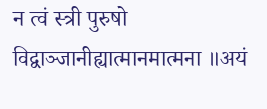न त्वं स्त्री पुरुषो विद्वाञ्जानीह्यात्मानमात्मना ॥अयं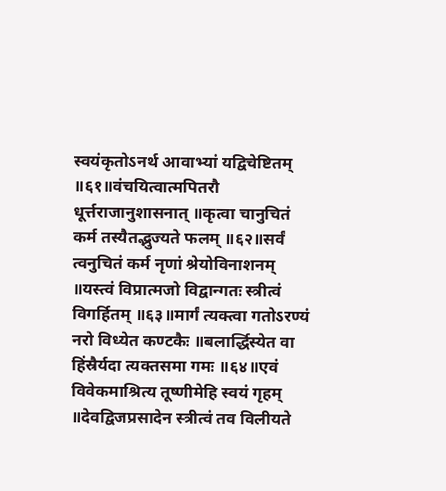स्वयंकृतोऽनर्थ आवाभ्यां यद्विचेष्टितम् ॥६१॥वंचयित्वात्मपितरौ धूर्त्तराजानुशासनात् ॥कृत्वा चानुचितं कर्म तस्यैतद्भुज्यते फलम् ॥६२॥सर्वं त्वनुचितं कर्म नृणां श्रेयोविनाशनम् ॥यस्त्वं विप्रात्मजो विद्वान्गतः स्त्रीत्वं विगर्हितम् ॥६३॥मार्गं त्यक्त्वा गतोऽरण्यं नरो विध्येत कण्टकैः ॥बलार्द्धिस्येत वा हिंस्रैर्यदा त्यक्तसमा गमः ॥६४॥एवं विवेकमाश्रित्य तूष्णीमेहि स्वयं गृहम् ॥देवद्विजप्रसादेन स्त्रीत्वं तव विलीयते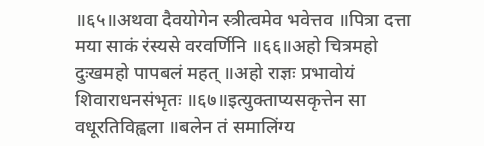॥६५॥अथवा दैवयोगेन स्त्रीत्वमेव भवेत्तव ॥पित्रा दत्ता मया साकं रंस्यसे वरवर्णिनि ॥६६॥अहो चित्रमहो दुःखमहो पापबलं महत् ॥अहो राज्ञः प्रभावोयं शिवाराधनसंभृतः ॥६७॥इत्युक्ताप्यसकृत्तेन सा वधूरतिविह्वला ॥बलेन तं समालिंग्य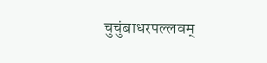चुचुंबाधरपल्लवम्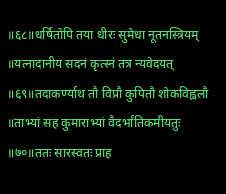॥६८॥धर्षितोपि तया धीरः सुमेधा नूतनस्त्रियम् ॥यत्नादानीय सदनं कृत्स्नं तत्र न्यवेदयत् ॥६९॥तदाकर्ण्याथ तौ विप्रौ कुपितौ शोकविह्वलौ ॥ताभ्यां सह कुमाराभ्यां वैदर्भांतिकमीयतुः ॥७०॥ततः सारस्वतः प्राह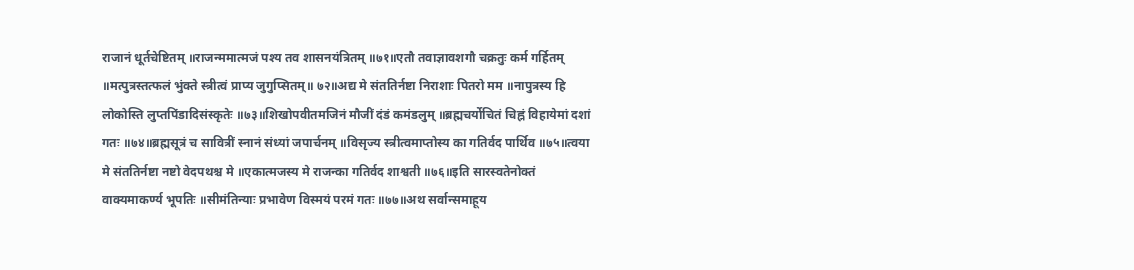राजानं धूर्तचेष्टितम् ॥राजन्ममात्मजं पश्य तव शासनयंत्रितम् ॥७१॥एतौ तवाज्ञावशगौ चक्रतुः कर्म गर्हितम् ॥मत्पुत्रस्तत्फलं भुंक्ते स्त्रीत्वं प्राप्य जुगुप्सितम्॥ ७२॥अद्य मे संततिर्नष्टा निराशाः पितरो मम ॥नापुत्रस्य हि लोकोस्ति लुप्तपिंडादिसंस्कृतेः ॥७३॥शिखोपवीतमजिनं मौजीं दंडं कमंडलुम् ॥ब्रह्मचर्योचितं चिह्नं विहायेमां दशां गतः ॥७४॥ब्रह्मसूत्रं च सावित्रीं स्नानं संध्यां जपार्चनम् ॥विसृज्य स्त्रीत्वमाप्तोस्य का गतिर्वद पार्थिव ॥७५॥त्वया मे संततिर्नष्टा नष्टो वेदपथश्च मे ॥एकात्मजस्य मे राजन्का गतिर्वद शाश्वती ॥७६॥इति सारस्वतेनोक्तं वाक्यमाकर्ण्य भूपतिः ॥सीमंतिन्याः प्रभावेण विस्मयं परमं गतः ॥७७॥अथ सर्वान्समाहूय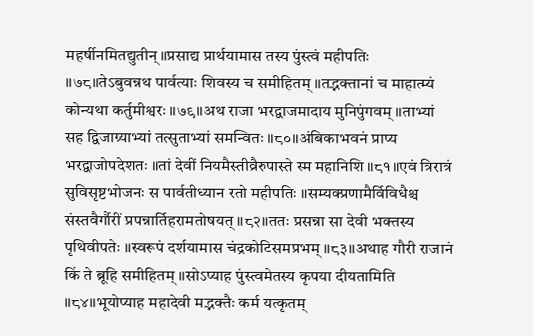महर्षीनमितद्युतीन्॥प्रसाद्य प्रार्थयामास तस्य पुंस्त्वं महीपतिः ॥७८॥तेऽबुवन्नथ पार्वत्याः शिवस्य च समीहितम् ॥तद्भक्तानां च माहात्म्यं कोन्यथा कर्तुमीश्वरः ॥७९॥अथ राजा भरद्वाजमादाय मुनिपुंगवम् ॥ताभ्यां सह द्विजाग्र्याभ्यां तत्सुताभ्यां समन्वितः ॥८०॥अंबिकाभवनं प्राप्य भरद्वाजोपदेशतः ॥तां देवीं नियमैस्तीव्रैरुपास्ते स्म महानिशि ॥८१॥एवं त्रिरात्रं सुविसृष्टभोजनः स पार्वतीध्यान रतो महीपतिः ॥सम्यक्प्रणामैर्विविधैश्च संस्तवैर्गौरीं प्रपन्नार्तिहरामतोषयत् ॥८२॥ततः प्रसन्ना सा देवी भक्तस्य पृथिवीपतेः ॥स्वरूपं दर्शयामास चंद्रकोटिसमप्रभम् ॥८३॥अथाह गौरी राजानं किं ते ब्रूहि समीहितम् ॥सोऽप्याह पुंस्त्वमेतस्य कृपया दीयतामिति ॥८४॥भूयोप्याह महादेवी मद्भक्तैः कर्म यत्कृतम्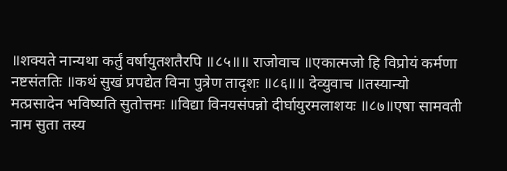॥शक्यते नान्यथा कर्तुं वर्षायुतशतैरपि ॥८५॥॥ राजोवाच ॥एकात्मजो हि विप्रोयं कर्मणा नष्टसंततिः ॥कथं सुखं प्रपद्येत विना पुत्रेण तादृशः ॥८६॥॥ देव्युवाच ॥तस्यान्यो मत्प्रसादेन भविष्यति सुतोत्तमः ॥विद्या विनयसंपन्नो दीर्घायुरमलाशयः ॥८७॥एषा सामवती नाम सुता तस्य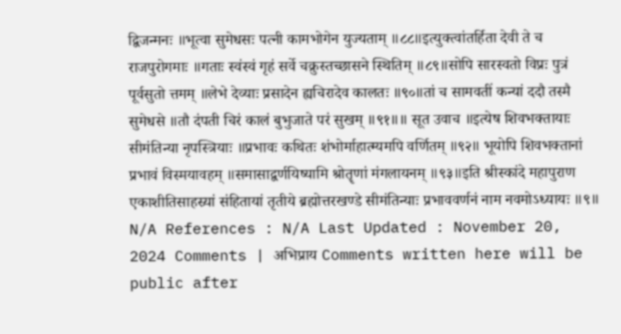द्विजन्मनः ॥भूत्वा सुमेधसः पत्नी कामभोगेन युज्यताम् ॥८८॥इत्युक्त्वांतर्हिता देवी ते च राजपुरोगमाः ॥गताः स्वंस्वं गृहं सर्वे चक्रुस्तच्छासने स्थितिम् ॥८९॥सोपि सारस्वतो विप्रः पुत्रं पूर्वसुतो त्तमम् ॥लेभे देव्याः प्रसादेन ह्यचिरादेव कालतः ॥९०॥तां च सामवतीं कन्यां ददौ तस्मै सुमेधसे ॥तौ दंपती चिरं कालं बुभुजाते परं सुखम् ॥९१॥॥ सूत उवाच ॥इत्येष शिवभक्तायाः सीमंतिन्या नृपस्त्रियाः ॥प्रभावः कथितः शंभोर्माहात्म्यमपि वर्णितम् ॥९२॥ भूयोपि शिवभक्तानां प्रभावं विस्मयावहम् ॥समासाद्वर्णयिष्यामि श्रोतॄणां मंगलायनम् ॥९३॥इति श्रीस्कांदे महापुराण एकाशीतिसाहस्र्यां संहितायां तृतीये ब्रह्मोत्तरखण्डे सीमंतिन्याः प्रभाववर्णनं नाम नवमोऽध्यायः ॥९॥ N/A References : N/A Last Updated : November 20, 2024 Comments | अभिप्राय Comments written here will be public after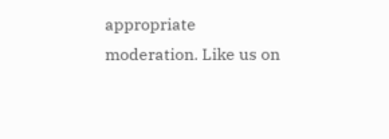appropriate moderation. Like us on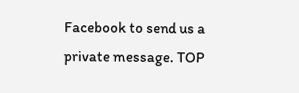Facebook to send us a private message. TOP